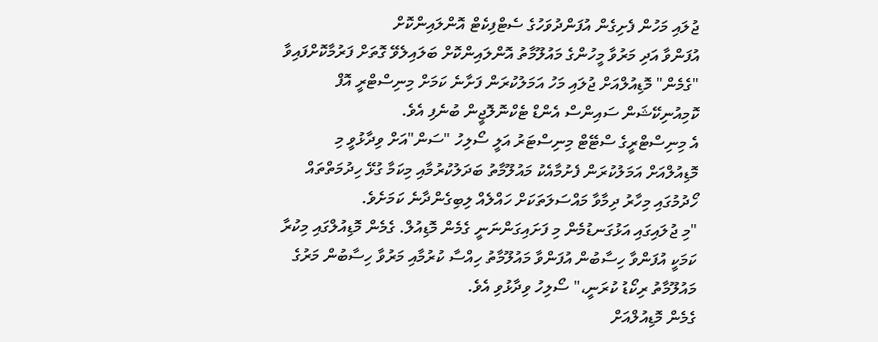ޖުލައި މަހުން ފެށިގެން އުފަންދުވަހުގެ ސެޓްފިކެޓް އޮންލައިންކޮށް
އުފަންވާ އަދި މަރުވާ މީހުންގެ މައުލޫމާތު އޮންލައިންކޮށް ބަލައިލެވޭ ގޮތަށް ފަރުމާކޮށްފައިވާ "ގެމެން" މޮޑިއުލްއަށް ޖުލައި މަހު އަމަލުކުރަން ފަށާނެ ކަމަށް މިނިސްޓްރީ އޮފް ކޮމިއުނިކޭޝަން ސައިންސް އެންޑް ޓެކްނޮލޮޖީން ބުނެފި އެވެ.
އެ މިނިސްޓްރީގެ ސްޓޭޓް މިނިސްޓަރު އަލީ ސޯލިހު "ސަން"އަށް ވިދާޅުވީ މި މޮޑިއުލްއަށް އަމަލުކުރަން ފެށުމާއެކު މައުލޫމާތު ބަދަލުކުރުމާއި މިކަމާ ގުޅޭ ހިދުމަތްތައް ހޯދުމުގައި މިހާރު ދިމާވާ މައްސަލަތަކަށް ހައްލެއް ލިބިގެންދާނެ ކަމަށެވެ.
"މި ޖުލައިގައި އަޅުގަނޑުމެން މި ފަށައިގަންނަނީ ގެމެން މޮޑިއުލް. ގެމެން މޮޑިއުލްގައި މިކުރާ ކަމަކީ އުފަންވާ ހިސާބުން އުފަންވާ މައުލޫމާތު ހިއްސާ ކުރުމާއި މަރުވާ ހިސާބުން މަރުގެ މައުލޫމާތު ރިކޯޑު ކުރަނީ،" ސޯލިހު ވިދާޅުވި އެވެ.
ގެމެން މޮޑިއުލްއަށް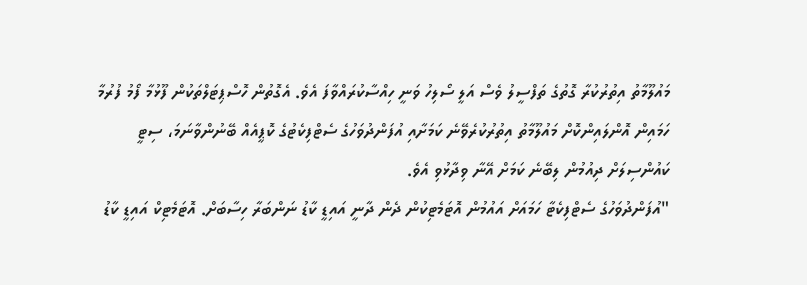މައުލޫމާތު އިތުރުކުރާ ގޮތުގެ ތަފްސީލު ވެސް އަލީ ސޯލިހު ވަނީ ހިއްސާކުރައްވާފަ އެވެ. އެގޮތުން ހޮސްޕިޓަލްތަކުން ފޫޅުމާ ފޯމު ފުރުމާ ހަމައިން އޮންލައިންކޮށް މައުލޫމާތު އިތުރުކުރެވޭނެ ކަމަށާއި އުފަންދުވަހުގެ ސެޓްފިކެޓުގެ ކޮޕީއެއް ބޭނުންވާނަމަ، ސިޓީ ކައުންސިލަށް ދިއުމުން ލިބޭނެ ކަމަށް އޭނާ ވިދާޅުވި އެވެ.
"އުފަންދުވަހުގެ ސެޓްފިކެޓާ ހަމައަށް އައުމުން އޮޓަމެޓިކުން ދެން ދާނީ އައިޑީ ކާޑު ނަންބަރާ ހިސާބަށް. އޮޓަމެޓިކް އައިޑީ ކާޑު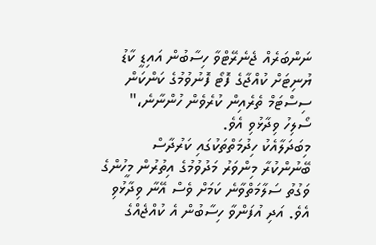ނަންބަރެއް ޖެނެރޭޓްވާ ހިސާބުން އައިޑީ ކާޑު ޔުނިޓަށް ކުއްޖާގެ ފޮޓޯ ފޮނުވުމުގެ ކަންކަން ސިސްޓަމް ތެރެއިން ކުރެވެން ހުންނާނެ،" ސޯލިހު ވިދާޅުވި އެވެ.
މިބަދަލާއެކު ހިދުމަތްތަކުގައި ކަރުދާސް ބޭނުންކުރާ މިންވަރު މަދުވުމުގެ އިތުރުން މީހުންގެ ވަގުތު ސަލާމަތްވާނެ ކަމަށް ވެސް އޭނާ ވިދާޅުވި އެވެ. އަދި އުފަންވާ ހިސާބުން އެ ކުއްޖެއްގެ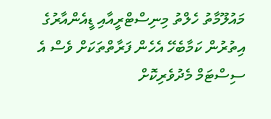މައުލޫމާތު ހެލްތު މިނިސްޓްރީއާއި ޑީއެންއާރުގެ އިތުރުން ކަމާބެހޭ އެހެން ފަރާތްތަކަށް ވެސް އެ ސިސްޓަމް މެދުވެރިކޮށް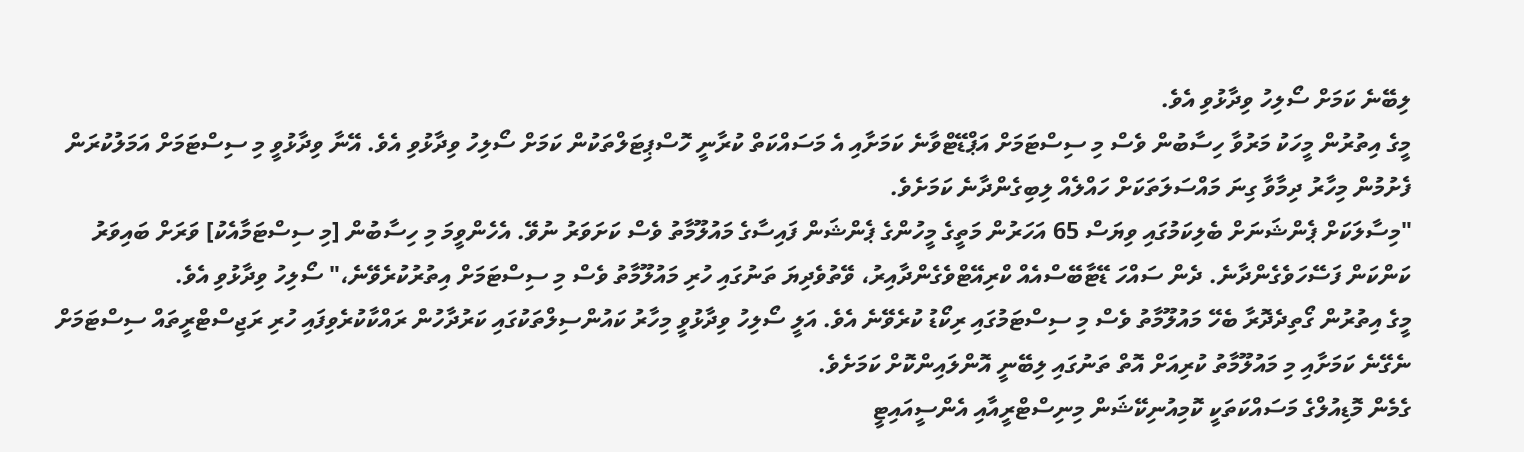ލިބޭނެ ކަމަށް ސޯލިހު ވިދާޅުވި އެވެ.
މީގެ އިތުރުން މީހަކު މަރުވާ ހިސާބުން ވެސް މި ސިސްޓަމަށް އަޕްޑޭޓްވާނެ ކަމަށާއި އެ މަސައްކަތް ކުރާނީ ހޮސްޕިޓަލްތަކުން ކަމަށް ސޯލިހު ވިދާޅުވި އެވެ. އޭނާ ވިދާޅުވީ މި ސިސްޓަމަށް އަމަލުކުރަން ފެށުމުން މިހާރު ދިމާވާ ގިނަ މައްސަލަތަކަށް ހައްލެއް ލިބިގެންދާނެ ކަމަށެވެ.
"މިސާލަކަށް ޕެންޝަނަށް ބެލިކަމުގައި ވިޔަސް 65 އަހަރުން މަތީގެ މީހުންގެ ޕެންޝަން ފައިސާގެ މައުލޫމާތު ވެސް ކަށަވަރު ނުވޭ. އެހެންވީމަ މި ހިސާބުން [މި ސިސްޓަމާއެކު] ވަރަށް ބައިވަރު ކަންކަން ފަސޭހަވެގެންދާނެ. ދެން ސައްހަ ޑޭޓާބޭސްއެއް ކްރިއޭޓްވެގެންދާއިރު، ވޭތުވެދިޔަ ތަނުގައި ހުރި މައުލޫމާތު ވެސް މި ސިސްޓަމަށް އިތުރުކުރެވޭނެ،" ސޯލިހު ވިދާޅުވި އެވެ.
މީގެ އިތުރުން ގޯތިދެދޮރާ ބެހޭ މައުލޫމާތު ވެސް މި ސިސްޓަމުގައި ރިކޯޑު ކުރެވޭނެ އެވެ. އަލީ ސޯލިހު ވިދާޅުވީ މިހާރު ކައުންސިލްތަކުގައި ކަރުދާހުން ރައްކާކުރެވިފައި ހުރި ރަޖިސްޓްރީތައް ސިސްޓަމަށް ނެގޭނެ ކަމަށާއި މި މައުލޫމާތު ކުރިއަށް އޮތް ތަނުގައި ލިބޭނީ އޮންލައިންކޮށް ކަމަށެވެ.
ގެމެން މޮޑިއުލްގެ މަސައްކަތަކީ ކޮމިއުނިކޭޝަން މިނިސްޓްރީއާއި އެންސީއައިޓީ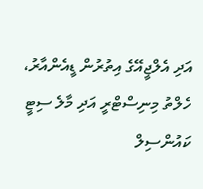އަދި އެލްޖީއޭގެ އިތުރުން ޑީއެންއާރު، ހެލްތު މިނިސްޓްރީ އަދި މާލެ ސިޓީ ކައުންސިލް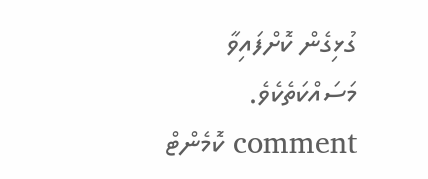ގުޅިގެން ކޮށްފައިވާ މަސައްކަތެކެވެ.
comment ކޮމެންޓް